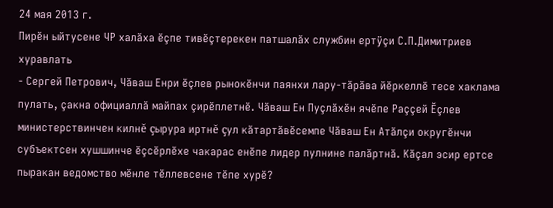24 мая 2013 г.
Пирĕн ыйтусене ЧР халăха ĕçпе тивĕçтерекен патшалăх службин ертÿçи С.П.Димитриев хуравлать
- Сергей Петрович, Чăваш Енри ĕçлев рынокĕнчи паянхи лару-тăрăва йĕркеллĕ тесе хаклама пулать, çакна официаллă майпах çирĕплетнĕ. Чăваш Ен Пуçлăхĕн ячĕпе Раççей Ĕçлев министерствинчен килнĕ çырура иртнĕ çул кăтартăвĕсемпе Чăваш Ен Атăлçи округĕнчи субъектсен хушшинче ĕçсĕрлĕхе чакарас енĕпе лидер пулнине палăртнă. Кăçал эсир ертсе пыракан ведомство мĕнле тĕллевсене тĕпе хурĕ?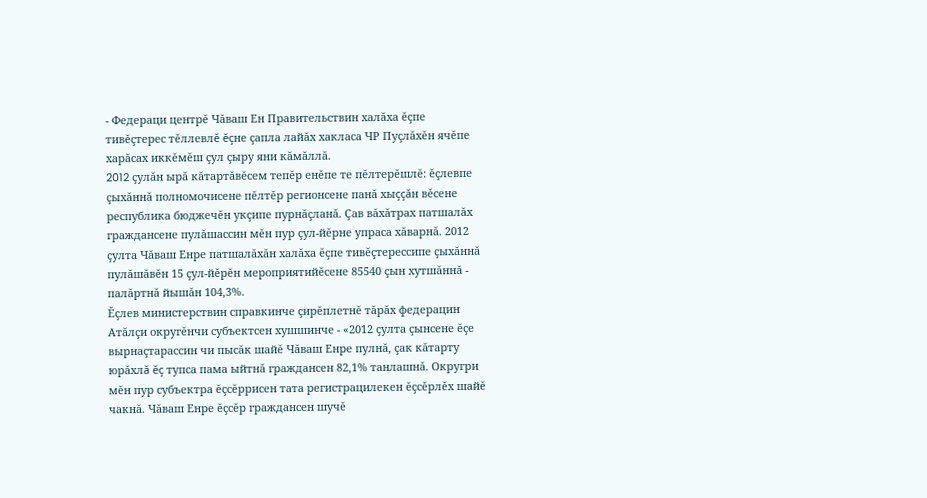- Федераци центрĕ Чăваш Ен Правительствин халăха ĕçпе тивĕçтерес тĕллевлĕ ĕçне çапла лайăх хакласа ЧР Пуçлăхĕн ячĕпе харăсах иккĕмĕш çул çыру яни кăмăллă.
2012 çулăн ырă кăтартăвĕсем тепĕр енĕпе те пĕлтерĕшлĕ: ĕçлевпе çыхăннă полномочисене пĕлтĕр регионсене панă хыççăн вĕсене республика бюджечĕн укçипе пурнăçланă. Çав вăхăтрах патшалăх граждансене пулăшассин мĕн пур çул-йĕрне упраса хăварнă. 2012 çулта Чăваш Енре патшалăхăн халăха ĕçпе тивĕçтерессипе çыхăннă пулăшăвĕн 15 çул-йĕрĕн мероприятийĕсене 85540 çын хутшăннă - палăртнă йышăн 104,3%.
Ĕçлев министерствин справкинче çирĕплетнĕ тăрăх федерацин Атăлçи округĕнчи субъектсен хушшинче - «2012 çулта çынсене ĕçе вырнаçтарассин чи пысăк шайĕ Чăваш Енре пулнă, çак кăтарту юрăхлă ĕç тупса пама ыйтнă граждансен 82,1% танлашнă. Округри мĕн пур субъектра ĕçсĕррисен тата регистрацилекен ĕçсĕрлĕх шайĕ чакнă. Чăваш Енре ĕçсĕр граждансен шучĕ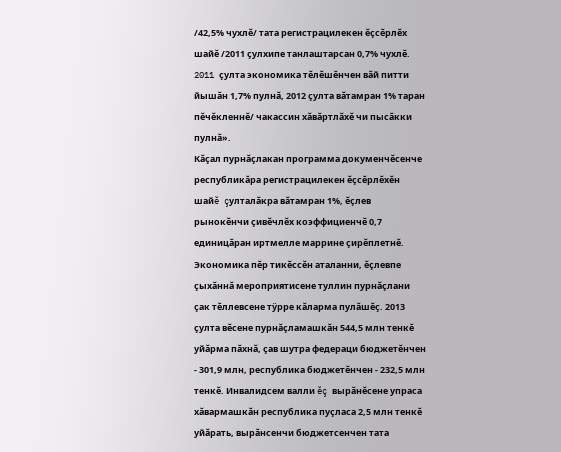/42,5% чухлĕ/ тата регистрацилекен ĕçсĕрлĕх шайĕ /2011 çулхипе танлаштарсан 0,7% чухлĕ. 2011 çулта экономика тĕлĕшĕнчен вăй питти йышăн 1,7% пулнă, 2012 çулта вăтамран 1% таран пĕчĕкленнĕ/ чакассин хăвăртлăхĕ чи пысăкки пулнă».
Кăçал пурнăçлакан программа докуменчĕсенче республикăра регистрацилекен ĕçсĕрлĕхĕн шайĕ çулталăкра вăтамран 1%, ĕçлев рынокĕнчи çивĕчлĕх коэффициенчĕ 0,7 единицăран иртмелле маррине çирĕплетнĕ.
Экономика пĕр тикĕссĕн аталанни, ĕçлевпе çыхăннă мероприятисене туллин пурнăçлани çак тĕллевсене тÿрре кăларма пулăшĕç. 2013 çулта вĕсене пурнăçламашкăн 544,5 млн тенкĕ уйăрма пăхнă, çав шутра федераци бюджетĕнчен - 301,9 млн, республика бюджетĕнчен - 232,5 млн тенкĕ. Инвалидсем валли ĕç вырăнĕсене упраса хăвармашкăн республика пуçласа 2,5 млн тенкĕ уйăрать, вырăнсенчи бюджетсенчен тата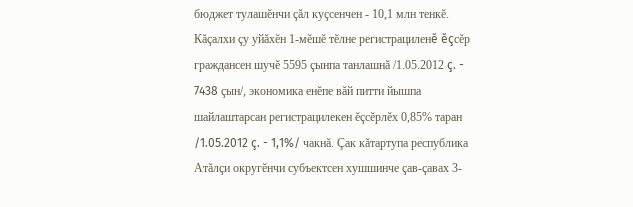бюджет тулашĕнчи çăл куçсенчен - 10,1 млн тенкĕ.
Кăçалхи çу уйăхĕн 1-мĕшĕ тĕлне регистрациленĕ ĕçсĕр граждансен шучĕ 5595 çынпа танлашнă /1.05.2012 ç. - 7438 çын/, экономика енĕпе вăй питти йышпа шайлаштарсан регистрацилекен ĕçсĕрлĕх 0,85% таран /1.05.2012 ç. - 1,1%/ чакнă. Çак кăтартупа республика Атăлçи округĕнчи субъектсен хушшинче çав-çавах 3-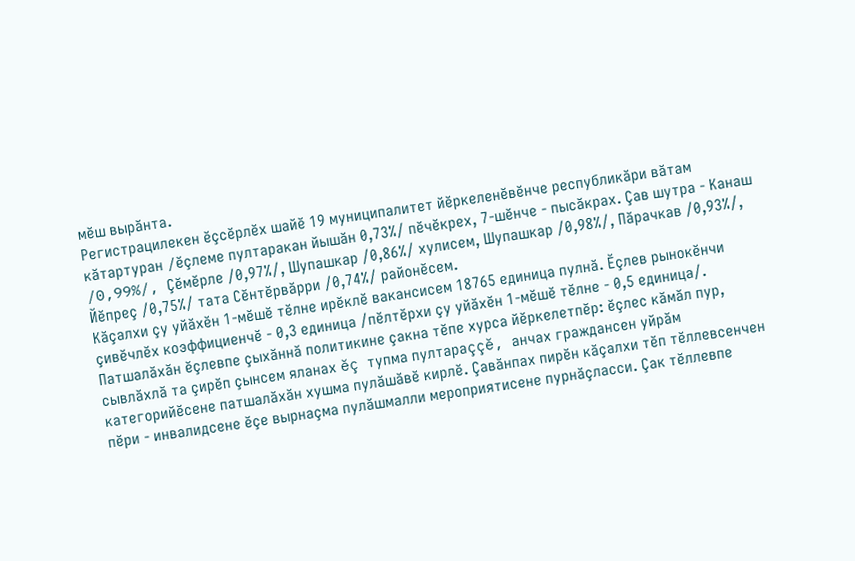мĕш вырăнта.
Регистрацилекен ĕçсĕрлĕх шайĕ 19 муниципалитет йĕркеленĕвĕнче республикăри вăтам кăтартуран /ĕçлеме пултаракан йышăн 0,73%/ пĕчĕкрех, 7-шĕнче - пысăкрах. Çав шутра - Канаш /0,99%/, Çĕмĕрле /0,97%/, Шупашкар /0,86%/ хулисем, Шупашкар /0,98%/, Пăрачкав /0,93%/, Йĕпреç /0,75%/ тата Сĕнтĕрвăрри /0,74%/ районĕсем.
Кăçалхи çу уйăхĕн 1-мĕшĕ тĕлне ирĕклĕ вакансисем 18765 единица пулнă. Ĕçлев рынокĕнчи çивĕчлĕх коэффициенчĕ - 0,3 единица /пĕлтĕрхи çу уйăхĕн 1-мĕшĕ тĕлне - 0,5 единица/.
Патшалăхăн ĕçлевпе çыхăннă политикине çакна тĕпе хурса йĕркелетпĕр: ĕçлес кăмăл пур, сывлăхлă та çирĕп çынсем яланах ĕç тупма пултараççĕ, анчах граждансен уйрăм категорийĕсене патшалăхăн хушма пулăшăвĕ кирлĕ. Çавăнпах пирĕн кăçалхи тĕп тĕллевсенчен пĕри - инвалидсене ĕçе вырнаçма пулăшмалли мероприятисене пурнăçласси. Çак тĕллевпе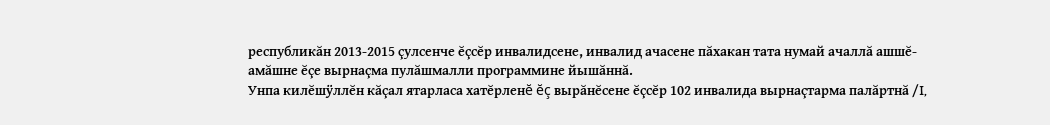республикăн 2013-2015 çулсенче ĕçсĕр инвалидсене, инвалид ачасене пăхакан тата нумай ачаллă ашшĕ-амăшне ĕçе вырнаçма пулăшмалли программине йышăннă.
Унпа килĕшÿллĕн кăçал ятарласа хатĕрленĕ ĕç вырăнĕсене ĕçсĕр 102 инвалида вырнаçтарма палăртнă /I,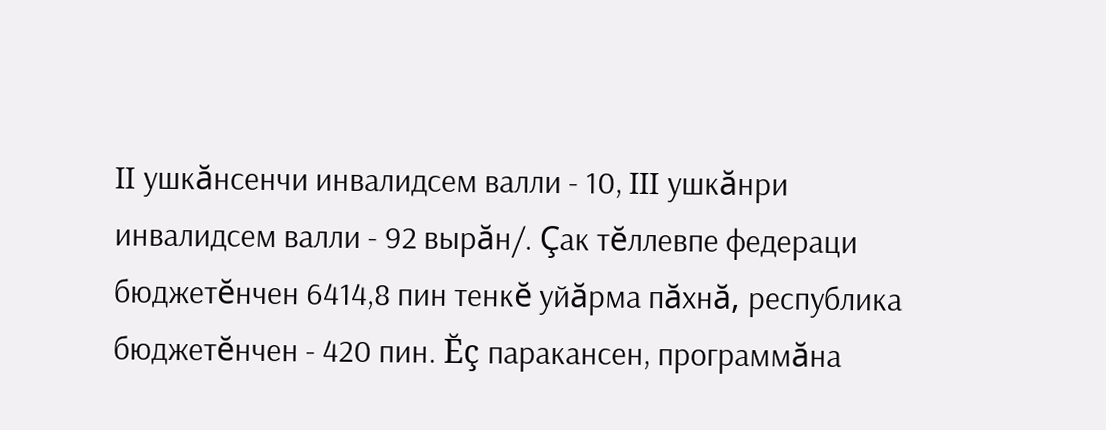II ушкăнсенчи инвалидсем валли - 10, III ушкăнри инвалидсем валли - 92 вырăн/. Çак тĕллевпе федераци бюджетĕнчен 6414,8 пин тенкĕ уйăрма пăхнă, республика бюджетĕнчен - 420 пин. Ĕç паракансен, программăна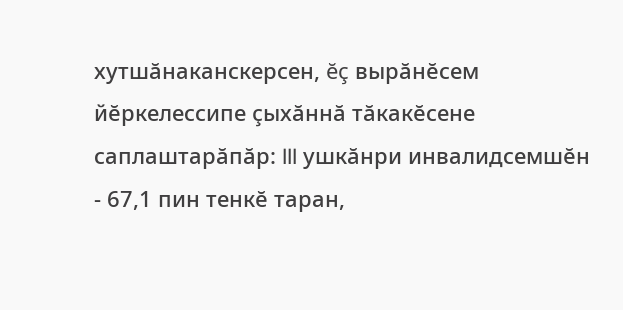хутшăнаканскерсен, ĕç вырăнĕсем йĕркелессипе çыхăннă тăкакĕсене саплаштарăпăр: III ушкăнри инвалидсемшĕн - 67,1 пин тенкĕ таран,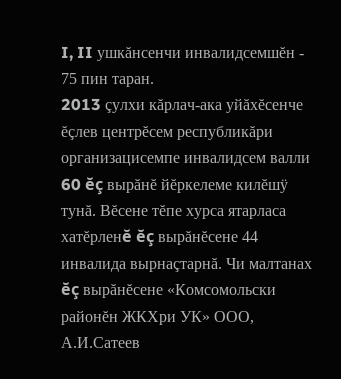I, II ушкăнсенчи инвалидсемшĕн - 75 пин таран.
2013 çулхи кăрлач-ака уйăхĕсенче ĕçлев центрĕсем республикăри организацисемпе инвалидсем валли 60 ĕç вырăнĕ йĕркелеме килĕшÿ тунă. Вĕсене тĕпе хурса ятарласа хатĕрленĕ ĕç вырăнĕсене 44 инвалида вырнаçтарнă. Чи малтанах ĕç вырăнĕсене «Комсомольски районĕн ЖКХри УК» ООО, А.И.Сатеев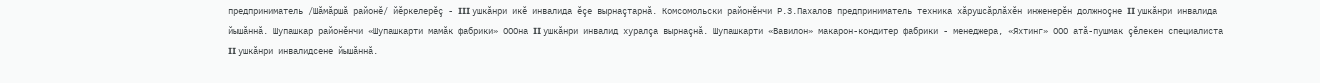предприниматель /Шăмăршă районĕ/ йĕркелерĕç - III ушкăнри икĕ инвалида ĕçе вырнаçтарнă. Комсомольски районĕнчи Р.З.Пахалов предприниматель техника хăрушсăрлăхĕн инженерĕн должноçне II ушкăнри инвалида йышăннă. Шупашкар районĕнчи «Шупашкарти мамăк фабрики» ОООна II ушкăнри инвалид хуралçа вырнаçнă. Шупашкарти «Вавилон» макарон-кондитер фабрики - менеджера, «Яхтинг» ООО атă-пушмак çĕлекен специалиста II ушкăнри инвалидсене йышăннă.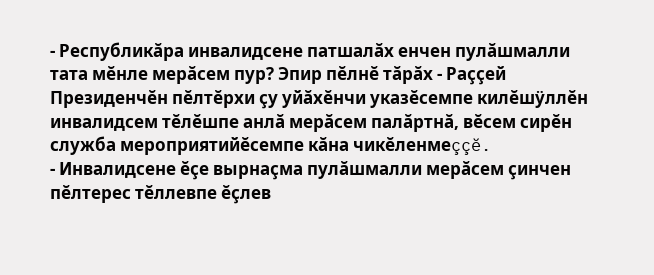- Республикăра инвалидсене патшалăх енчен пулăшмалли тата мĕнле мерăсем пур? Эпир пĕлнĕ тăрăх - Раççей Президенчĕн пĕлтĕрхи çу уйăхĕнчи указĕсемпе килĕшÿллĕн инвалидсем тĕлĕшпе анлă мерăсем палăртнă, вĕсем сирĕн служба мероприятийĕсемпе кăна чикĕленмеççĕ.
- Инвалидсене ĕçе вырнаçма пулăшмалли мерăсем çинчен пĕлтерес тĕллевпе ĕçлев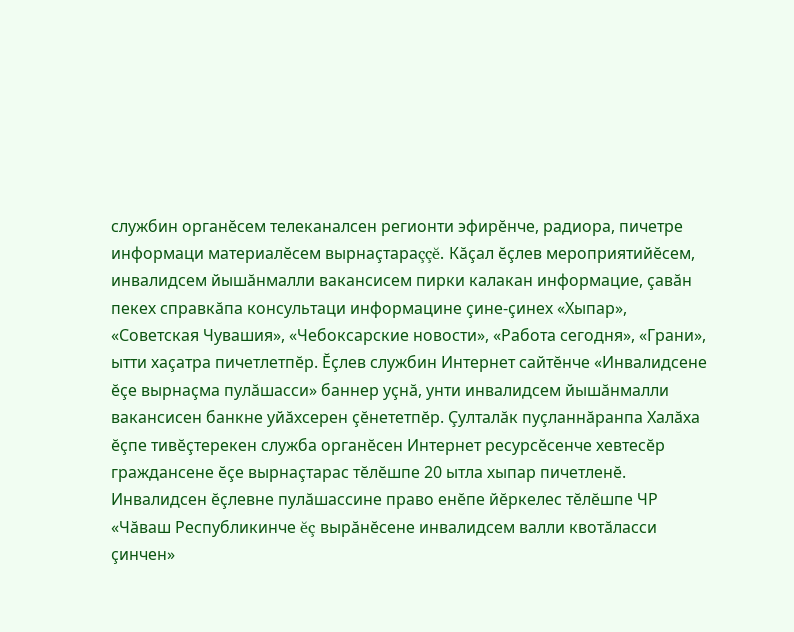службин органĕсем телеканалсен регионти эфирĕнче, радиора, пичетре информаци материалĕсем вырнаçтараççĕ. Кăçал ĕçлев мероприятийĕсем, инвалидсем йышăнмалли вакансисем пирки калакан информацие, çавăн пекех справкăпа консультаци информацине çине-çинех «Хыпар», «Советская Чувашия», «Чебоксарские новости», «Работа сегодня», «Грани», ытти хаçатра пичетлетпĕр. Ĕçлев службин Интернет сайтĕнче «Инвалидсене ĕçе вырнаçма пулăшасси» баннер уçнă, унти инвалидсем йышăнмалли вакансисен банкне уйăхсерен çĕнететпĕр. Çулталăк пуçланнăранпа Халăха ĕçпе тивĕçтерекен служба органĕсен Интернет ресурсĕсенче хевтесĕр граждансене ĕçе вырнаçтарас тĕлĕшпе 20 ытла хыпар пичетленĕ.
Инвалидсен ĕçлевне пулăшассине право енĕпе йĕркелес тĕлĕшпе ЧР «Чăваш Республикинче ĕç вырăнĕсене инвалидсем валли квотăласси çинчен»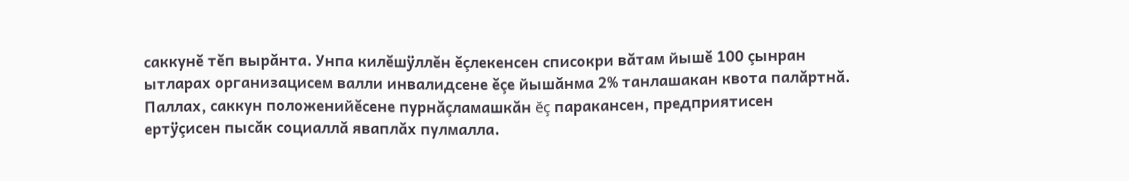саккунĕ тĕп вырăнта. Унпа килĕшÿллĕн ĕçлекенсен списокри вăтам йышĕ 100 çынран ытларах организацисем валли инвалидсене ĕçе йышăнма 2% танлашакан квота палăртнă. Паллах, саккун положенийĕсене пурнăçламашкăн ĕç паракансен, предприятисен ертÿçисен пысăк социаллă яваплăх пулмалла.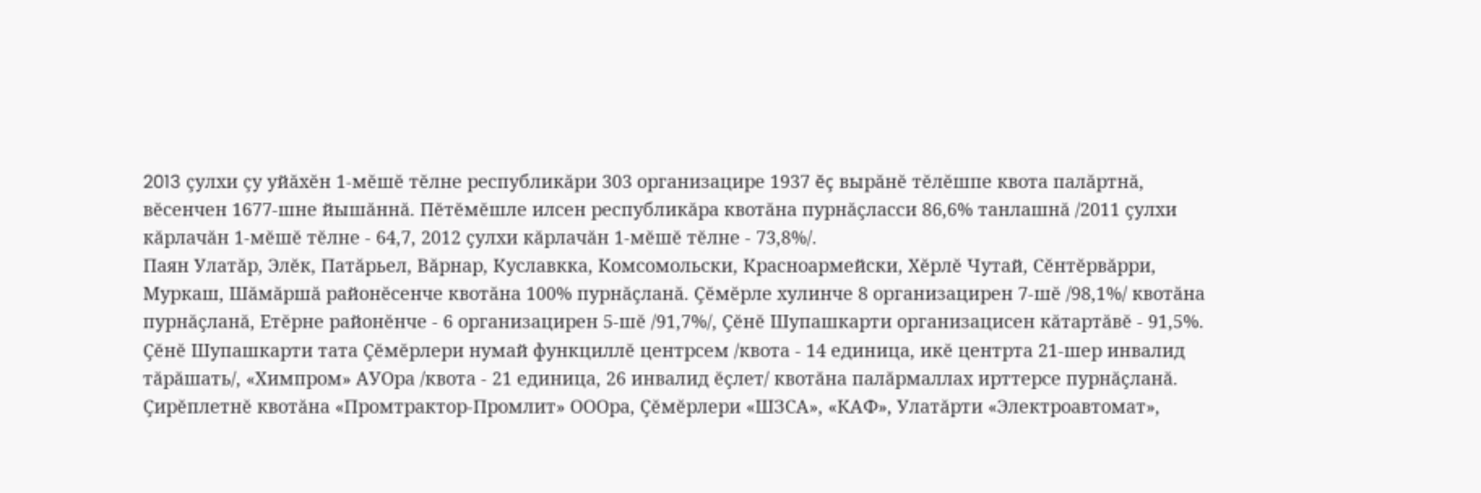2013 çулхи çу уйăхĕн 1-мĕшĕ тĕлне республикăри 303 организацире 1937 ĕç вырăнĕ тĕлĕшпе квота палăртнă, вĕсенчен 1677-шне йышăннă. Пĕтĕмĕшле илсен республикăра квотăна пурнăçласси 86,6% танлашнă /2011 çулхи кăрлачăн 1-мĕшĕ тĕлне - 64,7, 2012 çулхи кăрлачăн 1-мĕшĕ тĕлне - 73,8%/.
Паян Улатăр, Элĕк, Патăрьел, Вăрнар, Куславкка, Комсомольски, Красноармейски, Хĕрлĕ Чутай, Сĕнтĕрвăрри, Муркаш, Шăмăршă районĕсенче квотăна 100% пурнăçланă. Çĕмĕрле хулинче 8 организацирен 7-шĕ /98,1%/ квотăна пурнăçланă, Етĕрне районĕнче - 6 организацирен 5-шĕ /91,7%/, Çĕнĕ Шупашкарти организацисен кăтартăвĕ - 91,5%.
Çĕнĕ Шупашкарти тата Çĕмĕрлери нумай функциллĕ центрсем /квота - 14 единица, икĕ центрта 21-шер инвалид тăрăшать/, «Химпром» АУОра /квота - 21 единица, 26 инвалид ĕçлет/ квотăна палăрмаллах ирттерсе пурнăçланă. Çирĕплетнĕ квотăна «Промтрактор-Промлит» ОООра, Çĕмĕрлери «ШЗСА», «КАФ», Улатăрти «Электроавтомат»,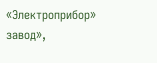«Электроприбор» завод»,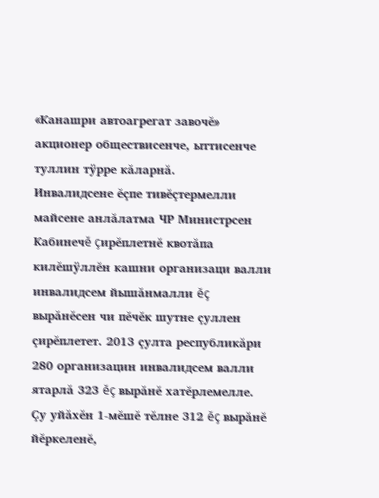«Канашри автоагрегат завочĕ» акционер обществисенче, ыттисенче туллин тÿрре кăларнă.
Инвалидсене ĕçпе тивĕçтермелли майсене анлăлатма ЧР Министрсен Кабинечĕ çирĕплетнĕ квотăпа килĕшÿллĕн кашни организаци валли инвалидсем йышăнмалли ĕç вырăнĕсен чи пĕчĕк шутне çуллен çирĕплетет. 2013 çулта республикăри 280 организацин инвалидсем валли ятарлă 323 ĕç вырăнĕ хатĕрлемелле. Çу уйăхĕн 1-мĕшĕ тĕлне 312 ĕç вырăнĕ йĕркеленĕ,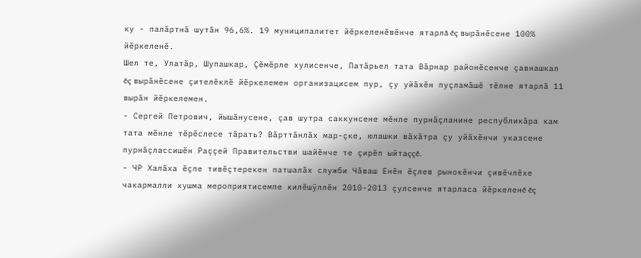ку - палăртнă шутăн 96,6%. 19 муниципалитет йĕркеленĕвĕнче ятарлă ĕç вырăнĕсене 100% йĕркеленĕ.
Шел те, Улатăр, Шупашкар, Çĕмĕрле хулисенче, Патăрьел тата Вăрнар районĕсенче çавнашкал ĕç вырăнĕсене çителĕклĕ йĕркелемен организацисем пур, çу уйăхĕн пуçламăшĕ тĕлне ятарлă 11 вырăн йĕркелемен.
- Сергей Петрович, йышăнусене, çав шутра саккунсене мĕнле пурнăçланине республикăра кам тата мĕнле тĕрĕслесе тăрать? Вăрттăнлăх мар-çке, юлашки вăхăтра çу уйăхĕнчи указсене пурнăçлассишĕн Раççей Правительстви шайĕнче те çирĕп ыйтаççĕ.
- ЧР Халăха ĕçпе тивĕçтерекен патшалăх служби Чăваш Енĕн ĕçлев рынокĕнчи çивĕчлĕхе чакармалли хушма мероприятисемпе килĕшÿллĕн 2010-2013 çулсенче ятарласа йĕркеленĕ ĕç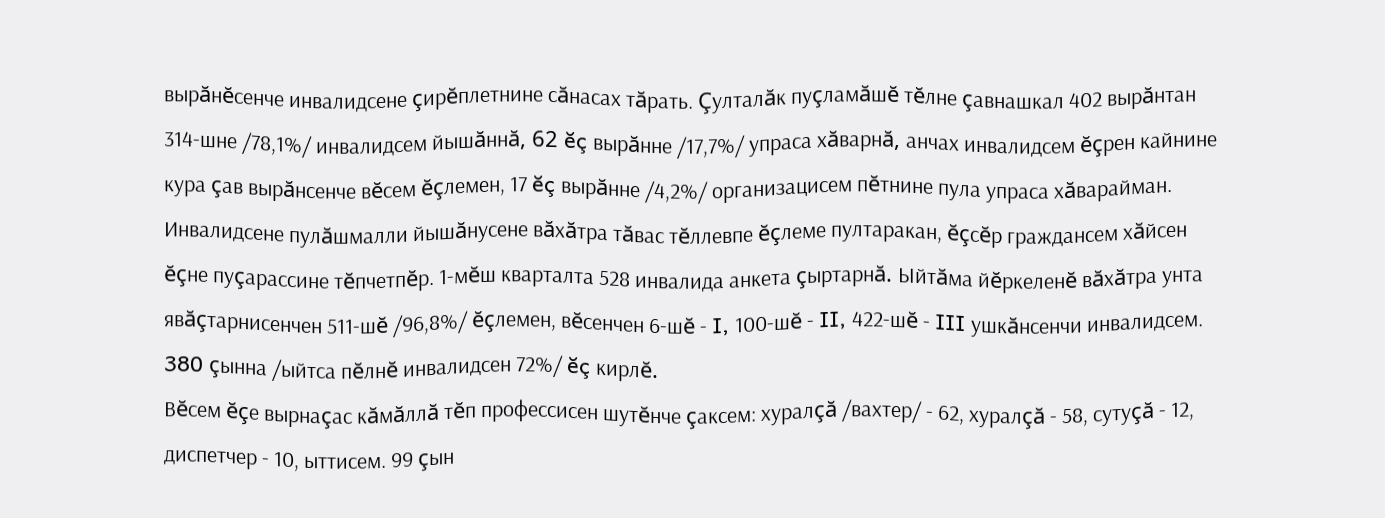вырăнĕсенче инвалидсене çирĕплетнине сăнасах тăрать. Çулталăк пуçламăшĕ тĕлне çавнашкал 402 вырăнтан 314-шне /78,1%/ инвалидсем йышăннă, 62 ĕç вырăнне /17,7%/ упраса хăварнă, анчах инвалидсем ĕçрен кайнине кура çав вырăнсенче вĕсем ĕçлемен, 17 ĕç вырăнне /4,2%/ организацисем пĕтнине пула упраса хăварайман.
Инвалидсене пулăшмалли йышăнусене вăхăтра тăвас тĕллевпе ĕçлеме пултаракан, ĕçсĕр граждансем хăйсен ĕçне пуçарассине тĕпчетпĕр. 1-мĕш кварталта 528 инвалида анкета çыртарнă. Ыйтăма йĕркеленĕ вăхăтра унта явăçтарнисенчен 511-шĕ /96,8%/ ĕçлемен, вĕсенчен 6-шĕ - I, 100-шĕ - II, 422-шĕ - III ушкăнсенчи инвалидсем. 380 çынна /ыйтса пĕлнĕ инвалидсен 72%/ ĕç кирлĕ.
Вĕсем ĕçе вырнаçас кăмăллă тĕп профессисен шутĕнче çаксем: хуралçă /вахтер/ - 62, хуралçă - 58, сутуçă - 12, диспетчер - 10, ыттисем. 99 çын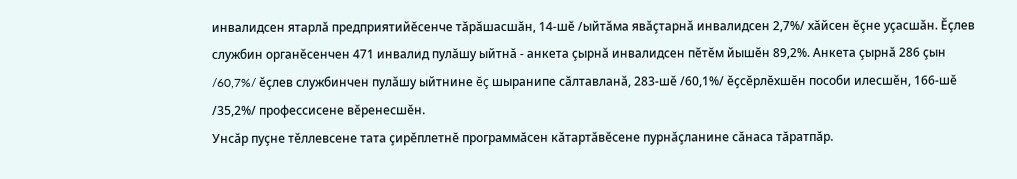инвалидсен ятарлă предприятийĕсенче тăрăшасшăн, 14-шĕ /ыйтăма явăçтарнă инвалидсен 2,7%/ хăйсен ĕçне уçасшăн. Ĕçлев службин органĕсенчен 471 инвалид пулăшу ыйтнă - анкета çырнă инвалидсен пĕтĕм йышĕн 89,2%. Анкета çырнă 286 çын /60,7%/ ĕçлев службинчен пулăшу ыйтнине ĕç шыранипе сăлтавланă, 283-шĕ /60,1%/ ĕçсĕрлĕхшĕн пособи илесшĕн, 166-шĕ /35,2%/ профессисене вĕренесшĕн.
Унсăр пуçне тĕллевсене тата çирĕплетнĕ программăсен кăтартăвĕсене пурнăçланине сăнаса тăратпăр.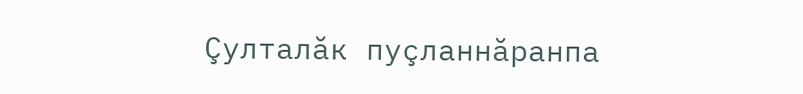Çулталăк пуçланнăранпа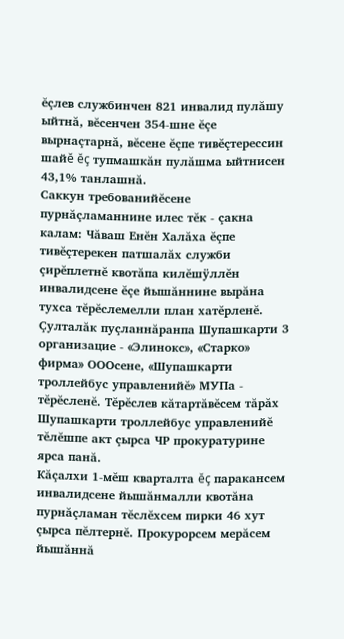ĕçлев службинчен 821 инвалид пулăшу ыйтнă, вĕсенчен 354-шне ĕçе вырнаçтарнă, вĕсене ĕçпе тивĕçтерессин шайĕ ĕç тупмашкăн пулăшма ыйтнисен 43,1% танлашнă.
Саккун требованийĕсене пурнăçламаннине илес тĕк - çакна калам: Чăваш Енĕн Халăха ĕçпе тивĕçтерекен патшалăх служби çирĕплетнĕ квотăпа килĕшÿллĕн инвалидсене ĕçе йышăннине вырăна тухса тĕрĕслемелли план хатĕрленĕ. Çулталăк пуçланнăранпа Шупашкарти 3 организацие - «Элинокс», «Старко» фирма» ОООсене, «Шупашкарти троллейбус управленийĕ» МУПа - тĕрĕсленĕ. Тĕрĕслев кăтартăвĕсем тăрăх Шупашкарти троллейбус управленийĕ тĕлĕшпе акт çырса ЧР прокуратурине ярса панă.
Кăçалхи 1-мĕш кварталта ĕç паракансем инвалидсене йышăнмалли квотăна пурнăçламан тĕслĕхсем пирки 46 хут çырса пĕлтернĕ. Прокурорсем мерăсем йышăннă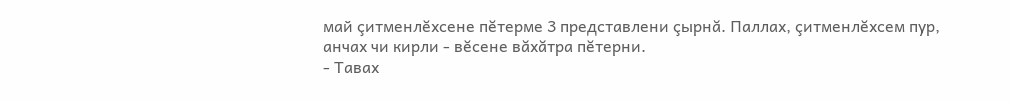май çитменлĕхсене пĕтерме 3 представлени çырнă. Паллах, çитменлĕхсем пур, анчах чи кирли - вĕсене вăхăтра пĕтерни.
- Тавах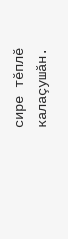сире тĕплĕ калаçушăн.